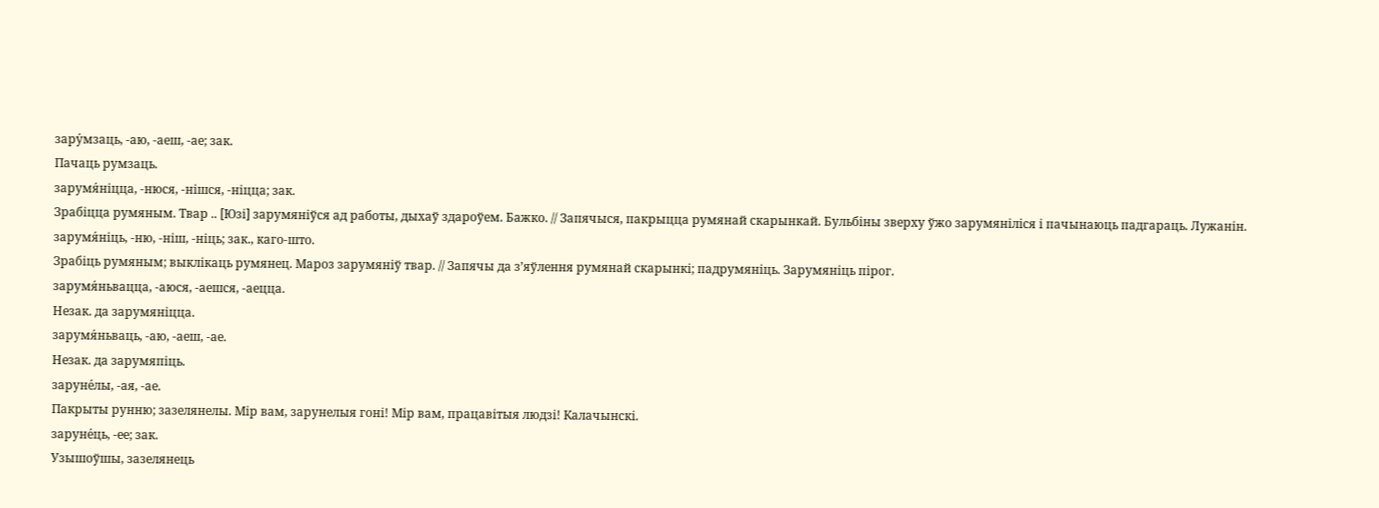зару́мзаць, ‑аю, ‑аеш, ‑ае; зак.
Пачаць румзаць.
зарумя́ніцца, ‑нюся, ‑нішся, ‑ніцца; зак.
Зрабіцца румяным. Твар .. [Юзі] зарумяніўся ад работы, дыхаў здароўем. Бажко. // Запячыся, пакрыцца румянай скарынкай. Бульбіны зверху ўжо зарумяніліся і пачынаюць падгараць. Лужанін.
зарумя́ніць, ‑ню, ‑ніш, ‑ніць; зак., каго-што.
Зрабіць румяным; выклікаць румянец. Мароз зарумяніў твар. // Запячы да з’яўлення румянай скарынкі; падрумяніць. Зарумяніць пірог.
зарумя́ньвацца, ‑аюся, ‑аешся, ‑аецца.
Незак. да зарумяніцца.
зарумя́ньваць, ‑аю, ‑аеш, ‑ае.
Незак. да зарумяпіць.
заруне́лы, ‑ая, ‑ае.
Пакрыты рунню; зазелянелы. Мір вам, зарунелыя гоні! Мір вам, працавітыя людзі! Калачынскі.
заруне́ць, ‑ее; зак.
Узышоўшы, зазелянець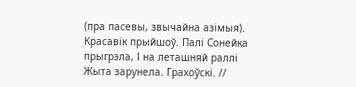(пра пасевы, звычайна азімыя). Красавік прыйшоў. Палі Сонейка прыгрэла, І на леташняй раллі Жыта зарунела. Грахоўскі. //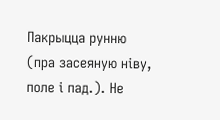Пакрыцца рунню (пра засеяную ніву, поле і пад.). Не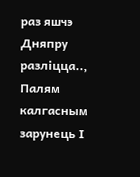раз яшчэ Дняпру разліцца.., Палям калгасным зарунець І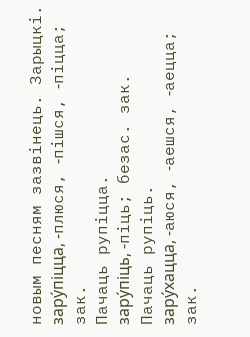новым песням зазвінець. Зарыцкі.
зару́піцца, ‑плюся, ‑пішся, ‑піцца; зак.
Пачаць рупіцца.
зару́піць, ‑піць; безас. зак.
Пачаць рупіць.
зару́хацца, ‑аюся, ‑аешся, ‑аецца; зак.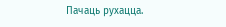Пачаць рухацца.